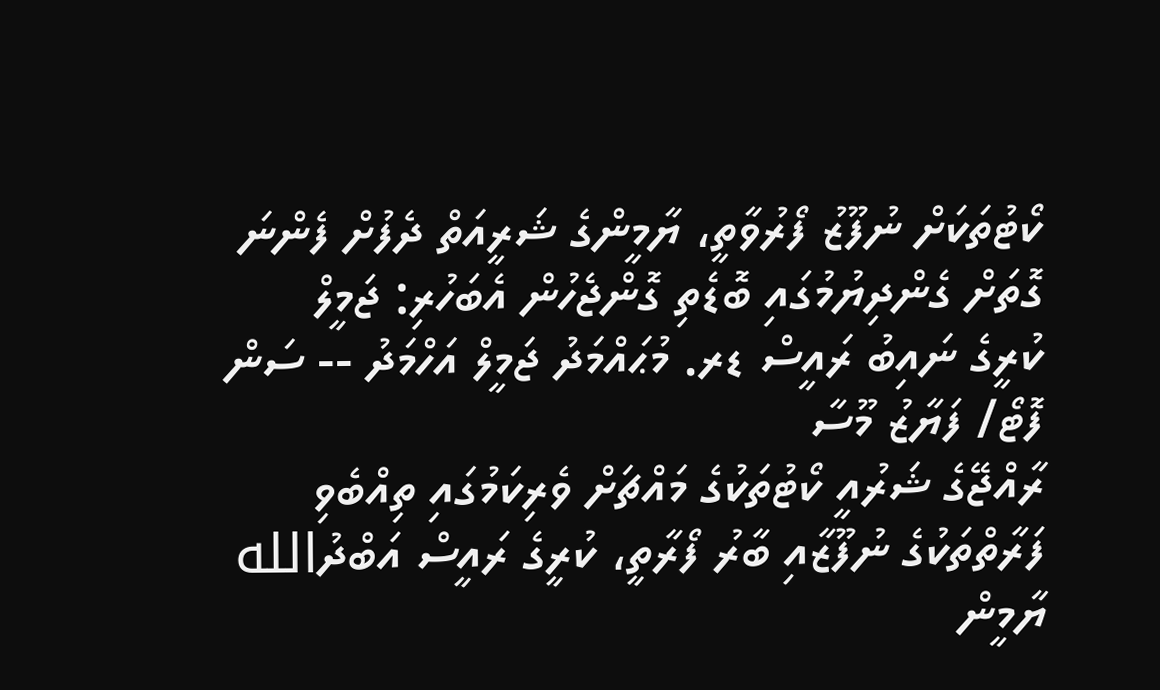ކޯޓުތަކަށް ނުފޫޒު ފޯރުވާތީ، ޔާމީންގެ ޝަރީއަތް ދެފުށް ފެންނަ ގޮތަށް ގެންދިޔުމުގައި ބޮޑެތި ގޮންޖެހުން އެބަހުރި: ޖަމީލް
ކުރީގެ ނައިބު ރައީސް ޑރ. މުޙައްމަދު ޖަމީލް އަހްމަދު -- ސަން ފޮޓޯ/ ފަޔާޒު މޫސާ
ރާއްޖޭގެ ޝަރުއީ ކޯޓުތަކުގެ މައްޗަށް ވެރިކަމުގައި ތިއްބެވި ފަރާތްތަކުގެ ނުފޫޒާއި ބާރު ފޯރާތީ، ކުރީގެ ރައީސް އަބްދުالله ޔާމީން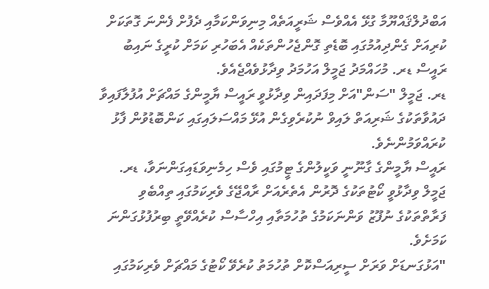އަބްދުލްޤައްޔޫމާ ގުޅޭ އެއްވެސް ޝަރީއަތެއް މިނިވަންކަމާއި ދެފުށް ފެންނަ ގޮތަކަށް ކުރިއަށް ގެންދިއުމުގައި ބޮޑެތި ގޮންޖެހުންތަކެއް އެބަހުރި ކަމަށް ކުރީގެ ނައިބު ރައީސް ޑރ. މުހައްމަދު ޖަމީލް އަހުމަދު ވިދާޅުވެއްޖެއެވެ.
ޑރ. ޖަމީލް "ސަން"އަށް މިފަދައިން ވިދާޅުވީ ރައީސް ޔާމީންގެ މައްޗަށް އުފުލާފައިވާ ދައުވާތަކުގެ ޝަރިއަތް ލައިވް ނުކުރެވިގެން އުޅޭ މައްސަލައިގައި ކަންބޮޑުވުން ފާޅު ކުރައްވަމުންނެވެ.
ރައީސް ޔާމީންގެ ގާނޫނީ ވަކީލުންގެ ޓީމުގައި ވެސް ހިމެނިވަޑައިގަންނަވާ، ޑރ. ޖަމީލް ވިދާޅުވީ ކޯޓުތަކުގެ ދޮރުން އެތެރެއަށް ރާއްޖޭގެ ވެރިކަމުގައި ތިއްބެވި ފަރާތްތަކުގެ ނުފޫޒު ވަންނަކަމުގެ ތުހުމަތާއި އިހްސާސް ކުރެއްވޭތީ ބިރުފުޅުގަންނަ ކަމަށެވެ.
"އަޅުގަނޑަށް ވަރަށް ސީރިއަސްކޮށް ތުހުމަތު ކުރެވޭ ކޯޓުގެ މައްޗަށް ވެރިކަމުގައި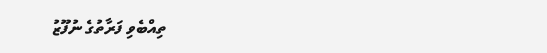ތިއްބެވި ފަރާތުގެ ނުފޫޒު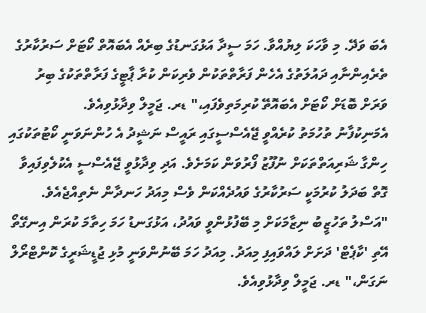އެބަ ވަދޭ. މި ވާހަކަ ލިޔުއްވާ. ހަމަ ސީދާ އަޅުގަނޑުގެ ބިރެއް އެބައޮތް ކޯޓަށް ސަރުކާރުގެ ތެރެއިންނާއި ދައުލަތުގެ އެހެން ފަރާތްތަކުން ވެރިކަން ކުރާ ޕާޓީގެ ފަރާތްތަކުގެ ބިރު ވަރަށް ބޮޑަށް ކޯޓަށް އެބައޮތޭ ކުރިމަތިވެފައި،" ޑރ. ޖަމީލް ވިދާޅުވިއެވެ.
އެމަނިކުފާނު ތުހުމަތު ކުރެއްވީ ޖޭއެސްސީގައި ރައީސް ނަޝީދު އެ ހުންނަވަނީ ކޯޓުތަކުގައި ހިންގާ ޝަރިއަތްތަކަށް ނުފޫޒު ފޯރުވަން ކަމަށެވެ. އަދި ވިދާޅުވީ ޖޭއެސްސީ އެކުލެވިފައިވާ ގޮތް ބަދަލު ކުރުމަކީ ސަރުކާރުގެ ވައުދެއްކަން ވެސް މިއަދު ހަނދާން ނެތިއްޖެއެވެ.
"އަސްލު ތަހުޒީބު ނިޒާމަކަށް މި ބޭފުޅުންވީ ވައުދު، އަޅުގަނޑު ހަމަ ހިތާމަ ކުރަން އިނގޭތޯ އޭތި 'ކާޕެޓް' ދަށަށް ލައްވައިފި މިއަދު. މިއަދު ހަމަ ބޭނުންވަނީ މުޅި ޖުޑީޝަރީގެ ކޮންޓްރޯލް ނަގަން،" ޑރ. ޖަމީލް ވިދާޅުވިއެވެ.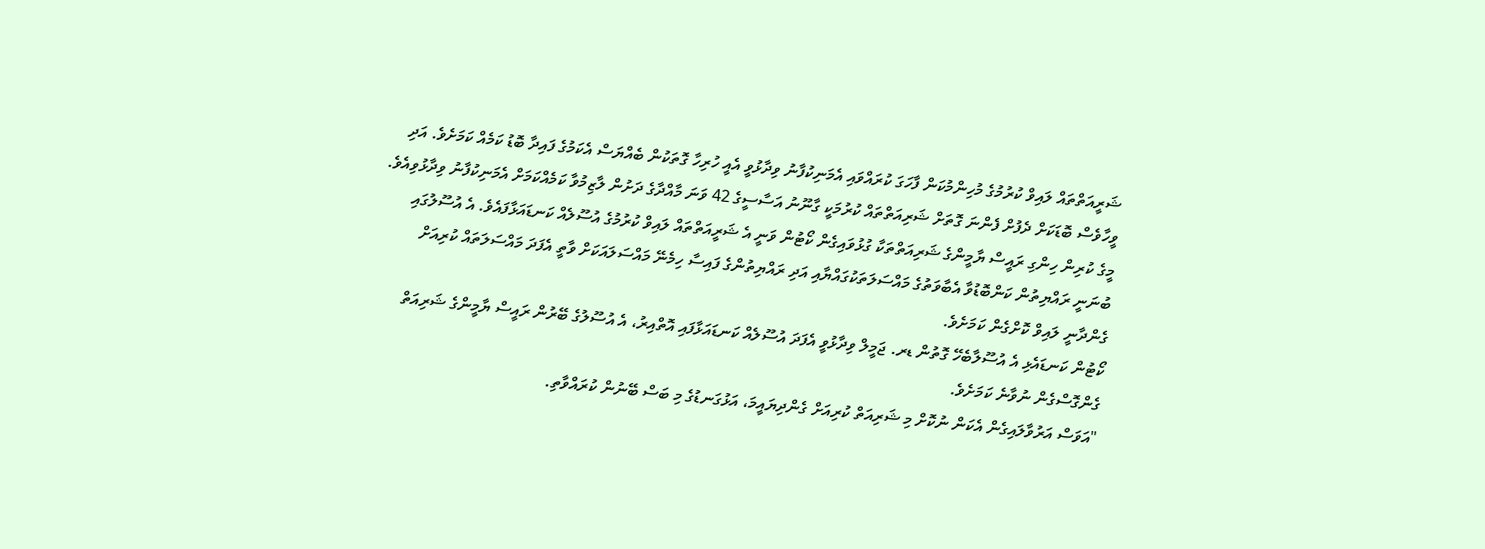ޝަރީއަތްތައް ލައިވް ކުރުމުގެ މުހިންމުކަން ފާހަގަ ކުރައްވައި އެމަނިކުފާނު ވިދާޅުވީ އެއީ ހުރިހާ ގޮތަކުން ބެއްޔަސް އެކަމުގެ ފައިދާ ބޮޑު ކަމެއް ކަމަށެވެ. އަދި ވީހާވެސް ބޮޑަކަށް ދެފުށް ފެންނަ ގޮތަށް ޝަރިއަތްތައް ކުރުމަކީ ގާނޫނު އަސާސީގެ 42 ވަނަ މާއްދާގެ ދަށުން ލާޒިމުވާ ކަމެއްކަމަށް އެމަނިކުފާނު ވިދާޅުވިއެވެ.
މީގެ ކުރިން ހިންގި ރައީސް ޔާމީންގެ ޝަރިއަތްތަކާ ގުޅުވައިގެން ކޯޓުން ވަނީ އެ ޝަރީއަތްތައް ލައިވް ކުރުމުގެ އުސޫލެއް ކަނޑައަޅާފައެވެ. އެ އުސޫލުގައި ބުނަނީ ރައްޔިތުން ކަންބޮޑުވާ އެބާވަތުގެ މައްސަލަތަކުގައްޔާއި އަދި ރައްޔިތުންގެ ފައިސާ ހިމެނޭ މައްސަލައަކަށް ވާތީ އެފަދަ މައްސަލަތައް ކުރިއަށް ގެންދާނީ ލައިވް ކޮށްގެން ކަމަށެވެ.
ކޯޓުން ކަނޑައެޅި އެ އުސޫލާބެހޭ ގޮތުން ޑރ. ޖަމީލް ވިދާޅުވީ އެފަދަ އުސޫލެއް ކަނޑައަޅާފައި އޮތްއިރު، އެ އުސޫލުގެ ބޭރުން ރައީސް ޔާމީންގެ ޝަރިއަތް ގެންގޮސްގެން ނުވާނެ ކަމަށެވެ.
"އަވަސް އަރުވާލައިގެން އެކަން ނުކޮށް މި ޝަރިއަތް ކުރިއަށް ގެންދިޔައީމަ، އަޅުގަނޑުގެ މި ބަސް ބޭނުން ކުރައްވާތި.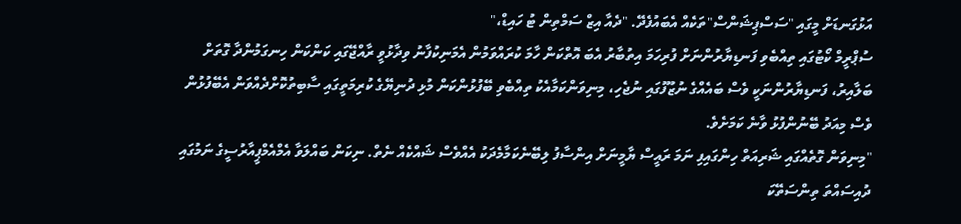އަޅުގަނޑަށް މީގައި "ސަސްޕިޝަންސް"ތަކެއް އެބައުފެދޭ. "ދެއާ އިޒް ސަމްތިން ޓު ހައިޑް،"
ސުޕްރީމް ކޯޓުގައި ތިއްބެވި ފަނޑިޔާރުންނަށް ފުރިހަމަ އިތުބާރު އެބަ އޮތްކަން ހާމަ ކުރައްވަމުން އެމަނިކުފާނު ވިދާޅުވީ ރާއްޖޭގައި ކަންކަން ހިނގަމުންދާ ގޮތަށް ބަލާއިރު، ފަނޑިޔާރުންނަކީ ވެސް ބައެއްގެ ނުޒޫފުގައި ނުޖެހި، މިނިވަންކަމާއެކު ތިއްބެވި ބޭފުޅުންކަން މުޅި ދުނިޔޭގެ ކުރިމަތީގައި ސާބިތުކޮށްދެއްވަން އެބޭފުޅުން ވެސް މިއަދު ބޭނުންފުޅު ވާނެ ކަމަށެވެ.
"މިނިވަން ގޮތެއްގައި ޝަރިއަތް ހިންގައިފި ނަމަ ރައީސް ޔާމީނަށް އިންސާފު ލިބޭނެކަމާމެދަކު އެއްވެސް ޝައްކެއް ނެތް. ނިކަން ބައްލަވާ އެމްއެމްޕީއާރުސީގެ ނަމުގައި ދުއިސައްތަ ތިންސަތޭކަ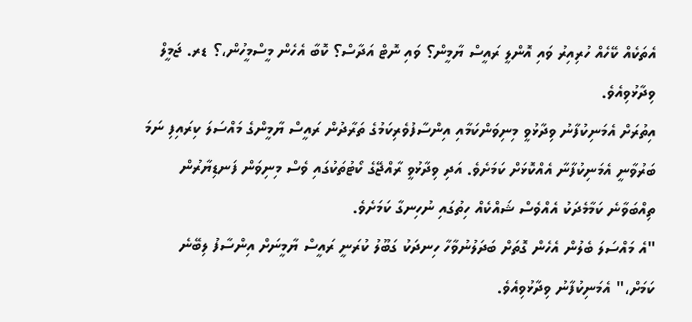އެތަކެއް ކޭހެއް ހުރިއިރު ވައި އޮންލީ ރައީސް ޔާމީން؟ ވައި ނޮޓް އަދާސް؟ ކޮބާ އެހެން މީސްމީހުން،؟ ޑރ. ޖަމީލް ވިދާޅުވިއެވެ.
އިތުރަށް އެމަނިކުފާނު ވިދާޅުވީ މިނިވަންކަމާއި އިންސާފުވެރިކަމުގެ ތަރާދުން ރައީސް ޔާމީންގެ މައްސަލަ ކިރައިފި ނަމަ ބަރުވާނީ އެމަނިކުފާނާ އެއްކޮޅަށް ކަމަށެވެ. އަދި ވިދާޅުވީ ރާއްޖޭގެ ކޯޓުތަކުގައި ވެސް މިނިވަން ފަނޑިޔާރުން ތިއްބަވާނެ ކަމާމެދަކު އެއްވެސް ޝައްކެއް ހިތުގައި ނުހިނގާ ކަމަށެވެ.
"އެ މައްސަލަ ބެލުން އެހެން ގޮތަށް ބަދަލުނުވާހާ ހިނދަކު ގަބޫލު ކުރަނީ ރައީސް ޔާމީނަށް އިންސާފު ލިބޭނެ ކަމަށް،" އެމަނިކުފާނު ވިދާޅުވިއެވެ.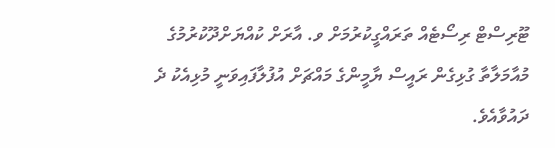ޓޫރިސްޓް ރިސޯޓެއް ތަރައްގީކުރުމަށް ވ. އާރަށް ކުއްޔަށްދޫކުރުމުގެ މުއާމަލާތާ ގުޅިގެން ރައީސް ޔާމީންގެ މައްޗަށް އުފުލާފައިވަނީ މުޅިއެކު ދެ ދައުވާއެވެ.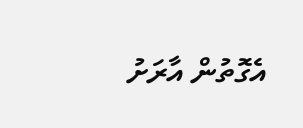އެގޮތުން އާރަށު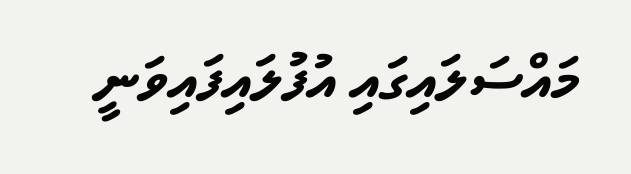މައްސަލައިގައި އުފުލައިފައިވަނީ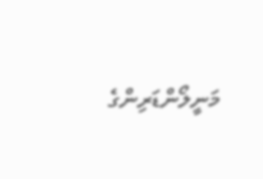މަނީލޯންޑަރިންގެ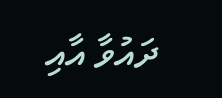ދައުވާ އާއި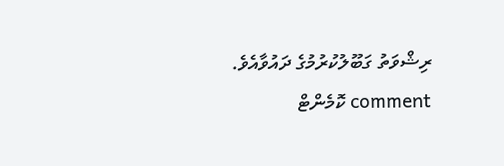ރިޝްވަތު ގަބޫލުކުރުމުގެ ދައުވާއެވެ.
comment ކޮމެންޓް